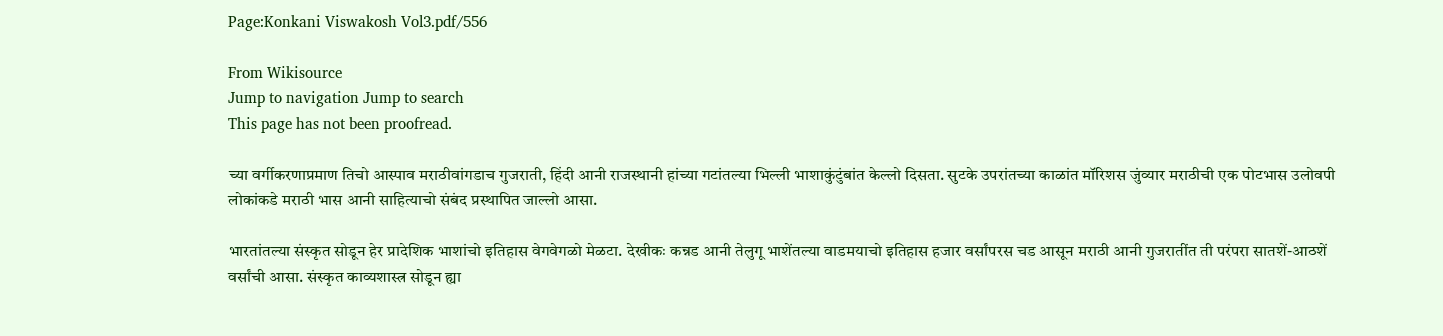Page:Konkani Viswakosh Vol3.pdf/556

From Wikisource
Jump to navigation Jump to search
This page has not been proofread.

च्या वर्गीकरणाप्रमाण तिचो आस्पाव मराठीवांगडाच गुजराती, हिंदी आनी राजस्थानी हांच्या गटांतल्या भिल्ली भाशाकुंटुंबांत केल्लो दिसता. सुटके उपरांतच्या काळांत मॉरिशस जुंव्यार मराठीची एक पोटभास उलोवपी लोकांकडे मराठी भास आनी साहित्याचो संबंद प्रस्थापित जाल्लो आसा.

भारतांतल्या संस्कृत सोडून हेर प्रादेशिक भाशांचो इतिहास वेगवेगळो मेळटा. देखीकः कन्नड आनी तेलुगू भाशेंतल्या वाडमयाचो इतिहास हजार वर्सांपरस चड आसून मराठी आनी गुजरातींत ती परंपरा सातशें-आठशें वर्सांची आसा. संस्कृत काव्यशास्त्र सोडून ह्या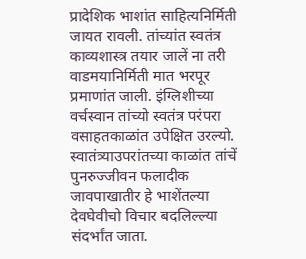प्रादेशिक भाशांत साहित्यनिर्मिती जायत रावली. तांच्यांत स्वतंत्र काव्यशास्त्र तयार जालें ना तरी वाडमयानिर्मिती मात भरपूर प्रमाणांत जाली. इंग्लिशीच्या वर्चस्वान तांच्यो स्वतंत्र परंपरा वसाहतकाळांत उपेक्षित उरल्यो. स्वातंत्र्याउपरांतच्या काळांत तांचें पुनरुज्जीवन फलादीक जावपाखातीर हे भाशेंतल्या देवघेवीचो विचार बदलिल्ल्या संदर्भांत जाता.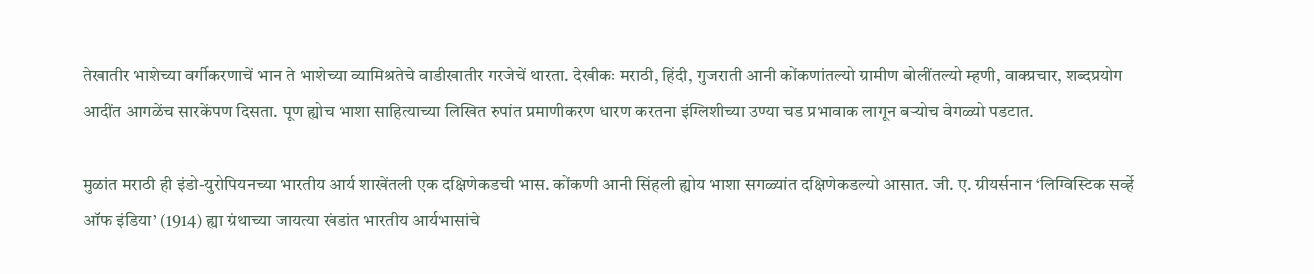तेखातीर भाशेच्या वर्गीकरणाचें भान ते भाशेच्या व्यामिश्रतेचे वाडीखातीर गरजेचें थारता. देखीकः मराठी, हिंदी, गुजराती आनी कोंकणांतल्यो ग्रामीण बोलींतल्यो म्हणी, वाक्प्रचार, शब्दप्रयोग आदींत आगळेंच सारकेंपण दिसता. पूण ह्योच भाशा साहित्याच्या लिखित रुपांत प्रमाणीकरण धारण करतना इंग्लिशीच्या उण्या चड प्रभावाक लागून बऱ्योच वेगळ्यो पडटात.

मुळांत मराठी ही इंडो-युरोपियनच्या भारतीय आर्य शाखेंतली एक दक्षिणेकडची भास. कोंकणी आनी सिंहली ह्योय भाशा सगळ्यांत दक्षिणेकडल्यो आसात. जी. ए. ग्रीयर्सनान ‘लिग्विस्टिक सर्व्हे ऑफ इंडिया’ (1914) ह्या ग्रंथाच्या जायत्या खंडांत भारतीय आर्यभासांचे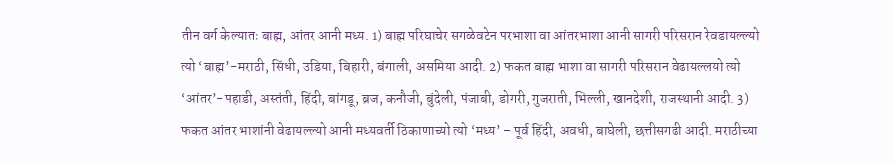तीन वर्ग केल्यातः बाह्म, आंतर आनी मध्य. 1) बाह्म परिघाचेर सगळेवटेन परभाशा वा आंतरभाशा आनी सागरी परिसरान रेवडायल्ल्यो त्यो ‘बाह्म’-मराठी, सिंधी, उडिया, बिहारी, बंगाली, असमिया आदी. 2) फकत बाह्म भाशा वा सागरी परिसरान वेढायल्लयो त्यो ‘आंतर’-पहाडी, अस्तंती, हिंदी, बांगडू, ब्रज, कनौजी, बुंदेली, पंजाबी, डोगरी, गुजराती, भिल्ली, खानदेशी, राजस्थानी आदी. 3) फकत आंतर भाशांनी वेढायल्ल्यो आनी मध्यवर्ती ठिकाणाच्यो त्यो ‘मध्य’ – पूर्व हिंदी, अवधी, बाघेली, छत्तीसगढी आदी. मराठीच्या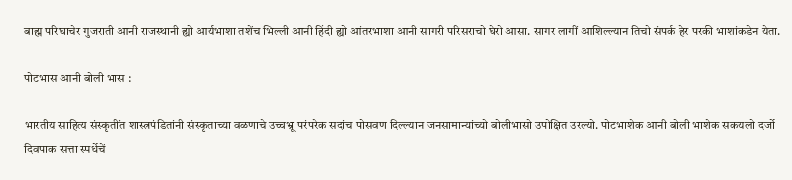बाह्म परिघाचेर गुजराती आनी राजस्थानी ह्यो आर्यभाशा तशेंच भिल्ली आनी हिंदी ह्यो आंतरभाशा आनी सागरी परिसराचो घेरो आसा. सागर लागीं आशिल्ल्यान तिचो संपर्क हेर परकी भाशांकडेन येता.

पोटभास आनी बोली भास :

भारतीय साहित्य संस्कृतींत शास्त्रपंडितांनी संस्कृताच्या वळणाचे उच्चभ्रू परंपरेक सदांच पोसवण दिल्ल्यान जनसामान्यांच्यो बोलीभासो उपोक्षित उरल्यो. पोटभाशेक आनी बोली भाशेक सकयलो दर्जो दिवपाक सत्ता स्पर्धेचें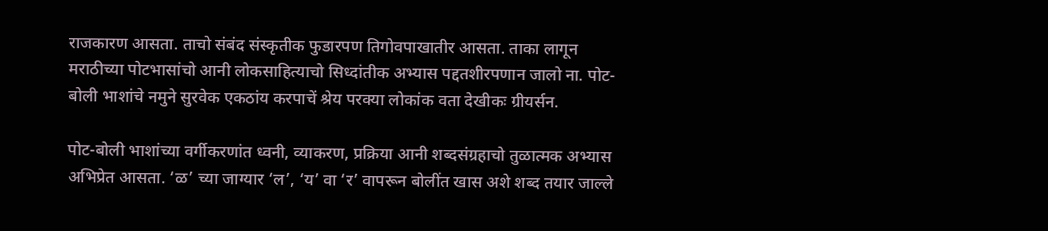राजकारण आसता. ताचो संबंद संस्कृतीक फुडारपण तिगोवपाखातीर आसता. ताका लागून मराठीच्या पोटभासांचो आनी लोकसाहित्याचो सिध्दांतीक अभ्यास पद्दतशीरपणान जालो ना. पोट-बोली भाशांचे नमुने सुरवेक एकठांय करपाचें श्रेय परक्या लोकांक वता देखीकः ग्रीयर्सन.

पोट-बोली भाशांच्या वर्गीकरणांत ध्वनी, व्याकरण, प्रक्रिया आनी शब्दसंग्रहाचो तुळात्मक अभ्यास अभिप्रेत आसता. ‘ळ’ च्या जाग्यार ‘ल’, ‘य’ वा ‘र’ वापरून बोलींत खास अशे शब्द तयार जाल्ले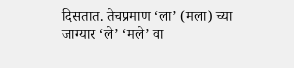दिसतात. तेचप्रमाण ‘ला’ (मला) च्या जाग्यार ‘ले’ ‘मले’ वा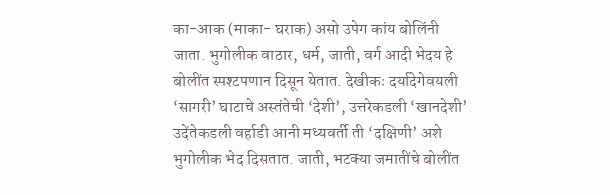का-आक (माका- घराक) असो उपेग कांय बोलिंनी जाता. भुगोलीक वाठार, धर्म, जाती, वर्ग आदी भेदय हे बोलींत स्पश्टपणान दिसून येतात. देखीकः दर्यादेगेवयली ‘सागरी’ घाटाचे अस्तंतेची ‘देशी’, उत्तरेकडली ‘खानदेशी’ उदेंतेकडली वर्हाडी आनी मध्यवर्ती ती ‘दक्षिणी’ अशे भुगोलीक भेद दिसतात. जाती, भटक्या जमातींचे बोलींत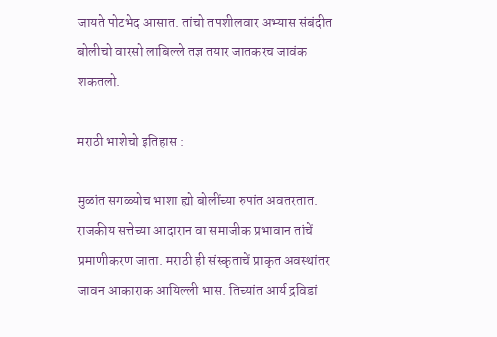जायते पोटभेद आसात. तांचो तपशीलवार अभ्यास संबंदीत बोलीचो वारसो लाबिल्ले तज्ञ तयार जातकरच जावंक शकतलो.

मराठी भाशेचो इतिहास :

मुळांत सगळ्योच भाशा ह्यो बोलींच्या रुपांत अवतरतात. राजकीय सत्तेच्या आदारान वा समाजीक प्रभावान तांचें प्रमाणीकरण जाता. मराठी ही संस्कृताचें प्राकृत अवस्थांतर जावन आकाराक आयिल्ली भास. तिच्यांत आर्य द्रविडां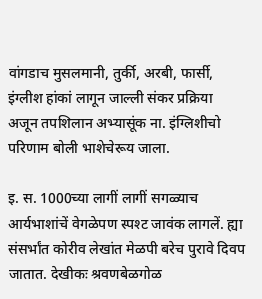वांगडाच मुसलमानी, तुर्की, अरबी, फार्सी, इंग्लीश हांकां लागून जाल्ली संकर प्रक्रिया अजून तपशिलान अभ्यासूंक ना. इंग्लिशीचो परिणाम बोली भाशेचेरूय जाला.

इ. स. 1000च्या लागीं लागीं सगळ्याच आर्यभाशांचें वेगळेपण स्पश्ट जावंक लागलें. ह्या संसर्भांत कोरीव लेखांत मेळपी बरेच पुरावे दिवप जातात. देखीकः श्रवणबेळगोळ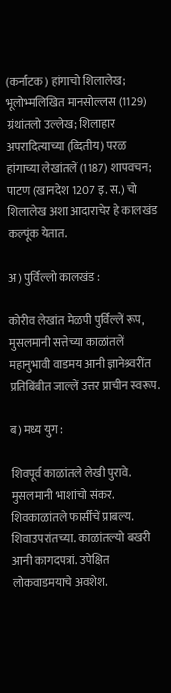(कर्नाटक) हांगाचो शिलालेख; भूलोभ्मलिखित मानसोल्लस (1129) ग्रंथांतलो उल्लेख; शिलाहार अपरादित्याच्या (व्दितीय) परळ हांगाच्या लेखांतलें (1187) शापवचन; पाटण (खानदेश 1207 इ. स.) चो शिलालेख अशा आदाराचेर हे कालखंड कल्पूंक येतात.

अ) पुर्विल्लो कालखंड :

कोरीव लेखांत मेळपी पुर्विल्लें रूप, मुसलमानी सत्तेच्या काळांतलें महानुभावी वाडमय आनी ज्ञानेश्र्वरींत प्रतिबिंबीत जाल्लें उत्तर प्राचीन स्वरूप.

ब) मध्य युग :

शिवपूर्व काळांतले लेखी पुरावे. मुसलमानी भाशांचो संकर. शिवकाळांतले फार्सीचें प्राबल्य. शिवाउपरांतच्या. काळांतल्यो बखरी आनी कागदपत्रां. उपेक्षित लोकवाडमयाचे अवशेश.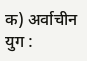क) अर्वाचीन युग :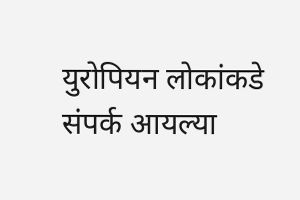युरोपियन लोकांकडे संपर्क आयल्या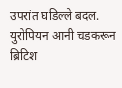उपरांत घडिल्ले बदल. युरोपियन आनी चडकरून ब्रिटिश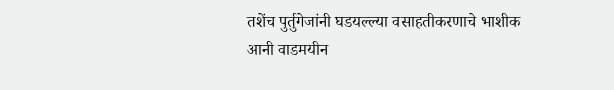तशेंच पुर्तुगेजांनी घडयल्ल्या वसाहतीकरणाचे भाशीक आनी वाडमयीन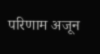परिणाम अजून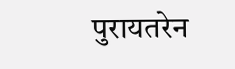पुरायतरेन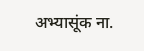अभ्यासूंक ना.